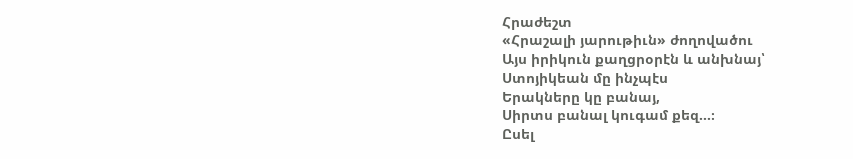Հրաժեշտ
«Հրաշալի յարութիւն» ժողովածու
Այս իրիկուն քաղցրօրէն և անխնայ՝
Ստոյիկեան մը ինչպէս
Երակները կը բանայ,
Սիրտս բանալ կուգամ քեզ…։
Ըսել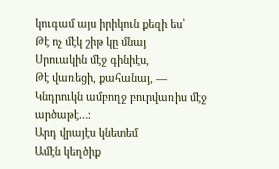կուգամ այս իրիկուն քեզի ես՝
Թէ ոչ մէկ շիթ կը մնայ
Սրուակին մէջ գինիէս,
Թէ վառեցի, քահանայ, —
Կնդրուկն ամբողջ բուրվառիս մէջ արծաթէ…։
Արդ վրայէս կնետեմ
Ամէն կեղծիք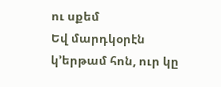ու սքեմ
Եվ մարդկօրէն կ՚երթամ հոն, ուր կը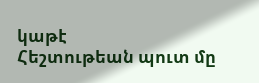կաթէ
Հեշտութեան պուտ մը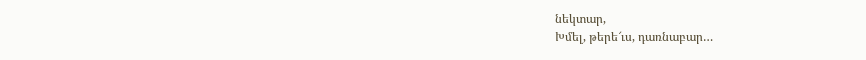նեկտար,
Խմել, թերե՜ւս, դառնաբար…